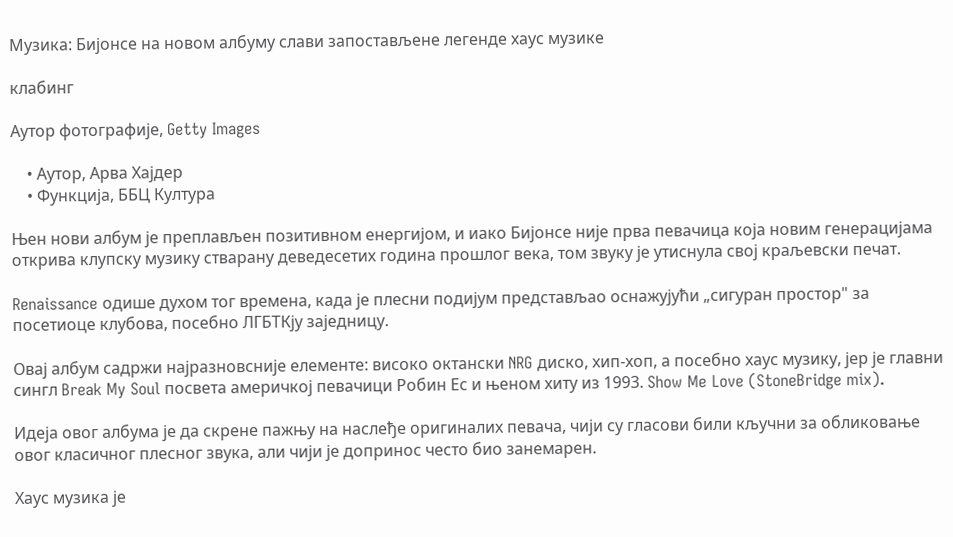Музика: Бијонсе на новом албуму слави запостављене легенде хаус музике

клабинг

Аутор фотографије, Getty Images

    • Аутор, Арва Хајдер
    • Функција, ББЦ Култура

Њен нови албум је преплављен позитивном енергијом, и иако Бијонсе није прва певачица која новим генерацијама открива клупску музику стварану деведесетих година прошлог века, том звуку је утиснула свој краљевски печат.

Renaissance одише духом тог времена, када је плесни подијум представљао оснажујући „сигуран простор" за посетиоце клубова, посебно ЛГБТКју заједницу.

Овај албум садржи најразновсније елементе: високо октански NRG диско, хип-хоп, а посебно хаус музику, јер је главни сингл Break My Soul посвета америчкој певачици Робин Ес и њеном хиту из 1993. Show Me Love (StoneBridge mix).

Идеја овог албума је да скрене пажњу на наслеђе оригиналих певача, чији су гласови били кључни за обликовање овог класичног плесног звука, али чији је допринос често био занемарен.

Хаус музика је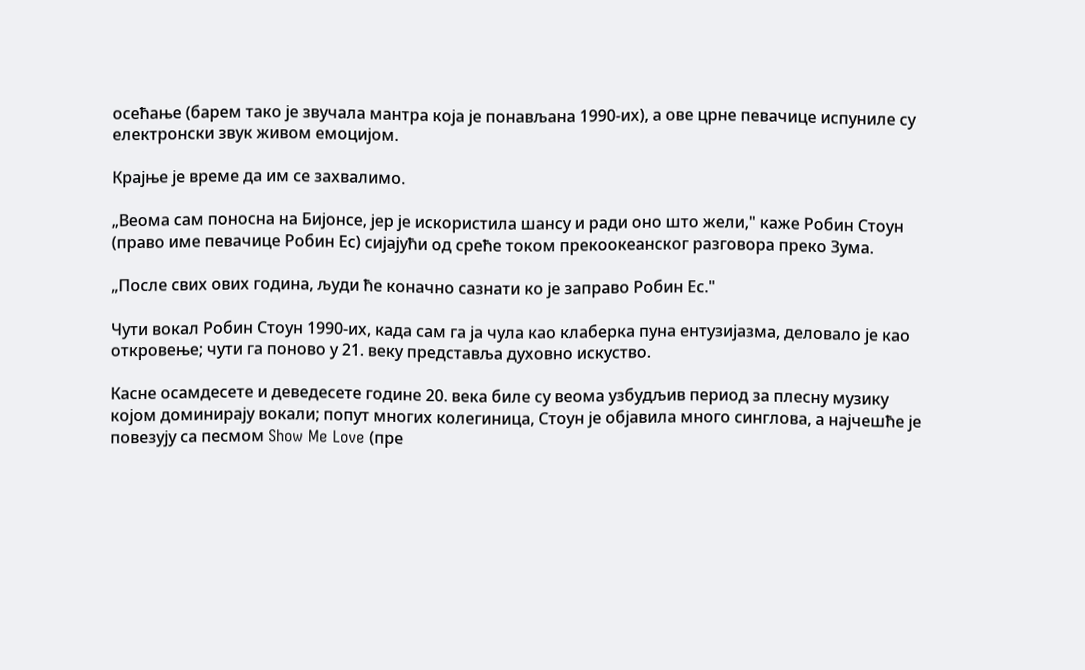осећање (барем тако је звучала мантра која је понављана 1990-их), а ове црне певачице испуниле су електронски звук живом емоцијом.

Крајње је време да им се захвалимо.

„Веома сам поносна на Бијонсе, јер је искористила шансу и ради оно што жели," каже Робин Стоун (право име певачице Робин Ес) сијајући од среће током прекоокеанског разговора преко Зума.

„После свих ових година, људи ће коначно сазнати ко је заправо Робин Ес."

Чути вокал Робин Стоун 1990-их, када сам га ја чула као клаберка пуна ентузијазма, деловало је као откровење; чути га поново у 21. веку представља духовно искуство.

Касне осамдесете и деведесете године 20. века биле су веома узбудљив период за плесну музику којом доминирају вокали; попут многих колегиница, Стоун је објавила много синглова, а најчешће је повезују са песмом Show Me Love (пре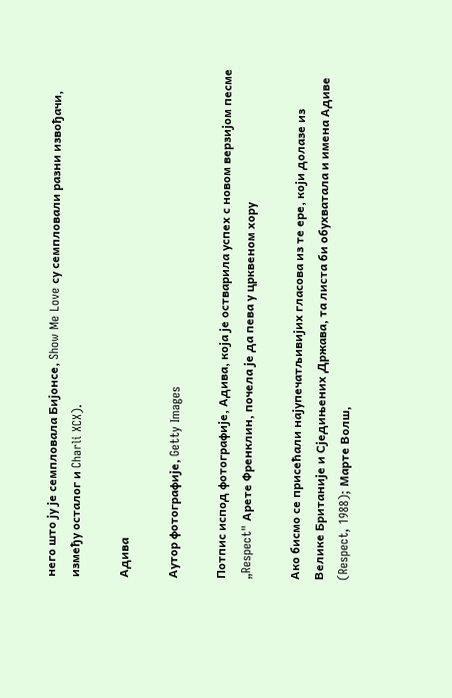него што ју је семпловала Бијонсе, Show Me Love су семпловали разни извођачи, између осталог и Charli XCX).

Адива

Аутор фотографије, Getty Images

Потпис испод фотографије, Адива, која је остварила успех с новом верзијом песме „Respect" Арете Френклин, почела је да пева у црквеном хору

Ако бисмо се присећали најупечатљивијих гласова из те ере, који долазе из Велике Британије и Сједињених Држава, та листа би обухватала и имена Адиве (Respect, 1988); Марте Волш,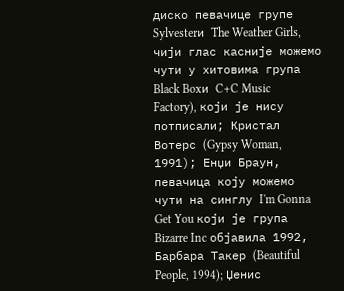диско певачице групе Sylvesterи The Weather Girls, чији глас касније можемо чути у хитовима група Black Boxи C+C Music Factory), који је нису потписали; Кристал Вотерс (Gypsy Woman, 1991); Енџи Браун, певачица коју можемо чути на синглу I'm Gonna Get You који је група Bizarre Inc објавила 1992, Барбара Такер (Beautiful People, 1994); Џенис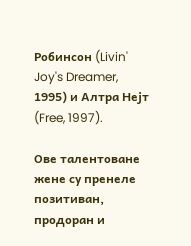Робинсон (Livin' Joy's Dreamer, 1995) и Алтра Нејт (Free, 1997).

Ове талентоване жене су пренеле позитиван, продоран и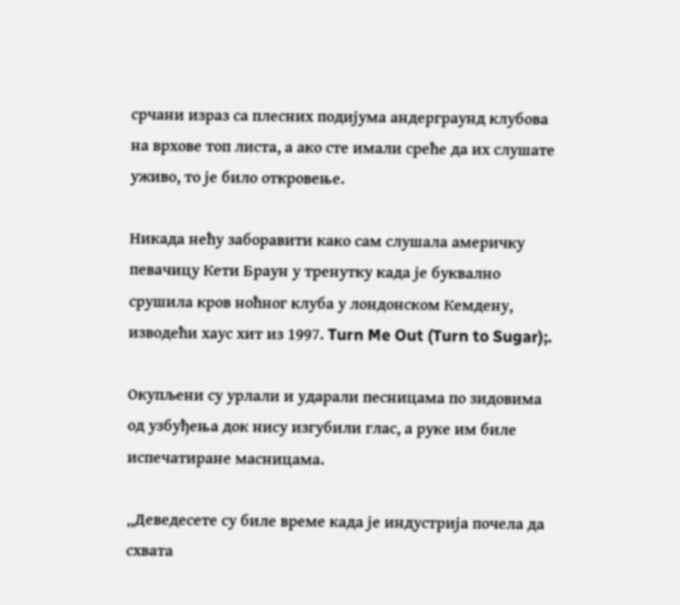срчани израз са плесних подијума андерграунд клубова на врхове топ листа, а ако сте имали среће да их слушате уживо, то је било откровење.

Никада нећу заборавити како сам слушала америчку певачицу Кети Браун у тренутку када је буквално срушила кров ноћног клуба у лондонском Кемдену, изводећи хаус хит из 1997. Turn Me Out (Turn to Sugar);.

Окупљени су урлали и ударали песницама по зидовима од узбуђења док нису изгубили глас, а руке им биле испечатиране масницама.

„Деведесете су биле време када је индустрија почела да схвата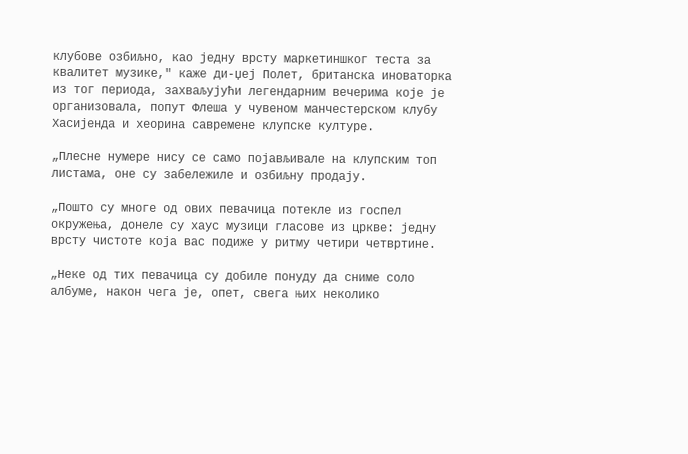клубове озбиљно, као једну врсту маркетиншког теста за квалитет музике," каже ди-џеј Полет, британска иноваторка из тог периода, захваљујући легендарним вечерима које је организовала, попут Флеша у чувеном манчестерском клубу Хасијенда и хеорина савремене клупске културе.

„Плесне нумере нису се само појављивале на клупским топ листама, оне су забележиле и озбиљну продају.

„Пошто су многе од ових певачица потекле из госпел окружења, донеле су хаус музици гласове из цркве: једну врсту чистоте која вас подиже у ритму четири четвртине.

„Неке од тих певачица су добиле понуду да сниме соло албуме, након чега је, опет, свега њих неколико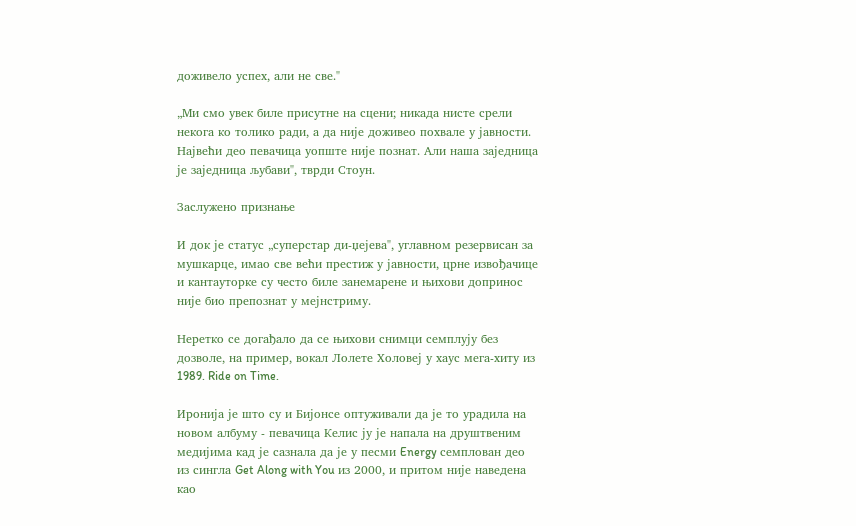доживело успех, али не све."

„Ми смо увек биле присутне на сцени; никада нисте срели некога ко толико ради, а да није доживео похвале у јавности. Највећи део певачица уопште није познат. Али наша заједница је заједница љубави", тврди Стоун.

Заслужено признање

И док је статус „суперстар ди-џејева", углавном резервисан за мушкарце, имао све већи престиж у јавности, црне извођачице и кантауторке су често биле занемарене и њихови допринос није био препознат у мејнстриму.

Неретко се догађало да се њихови снимци семплују без дозволе, на пример, вокал Лолете Холовеј у хаус мега-хиту из 1989. Ride on Time.

Иронија је што су и Бијонсе оптуживали да је то урадила на новом албуму - певачица Келис ју је напала на друштвеним медијима кад је сазнала да је у песми Energy семплован део из сингла Get Along with You из 2000, и притом није наведена као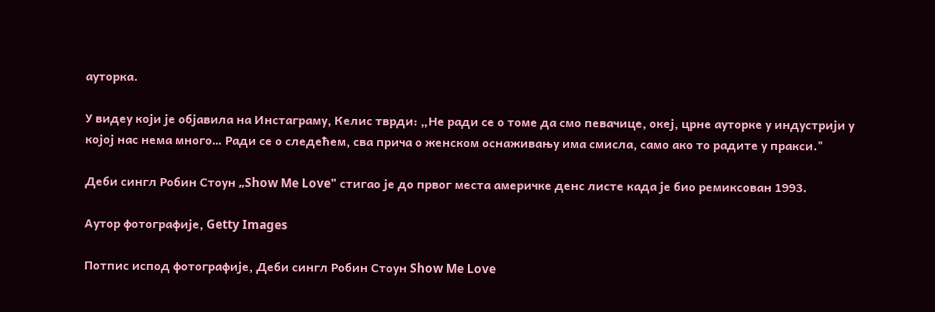ауторка.

У видеу који је објавила на Инстаграму, Келис тврди: „Не ради се о томе да смо певачице, океј, црне ауторке у индустрији у којој нас нема много… Ради се о следећем, сва прича о женском оснаживању има смисла, само ако то радите у пракси."

Деби сингл Робин Стоун „Show Me Love" стигао је до првог места америчке денс листе када је био ремиксован 1993.

Аутор фотографије, Getty Images

Потпис испод фотографије, Деби сингл Робин Стоун Show Me Love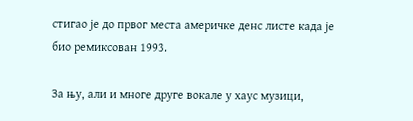стигао је до првог места америчке денс листе када је био ремиксован 1993.

За њу, али и многе друге вокале у хаус музици,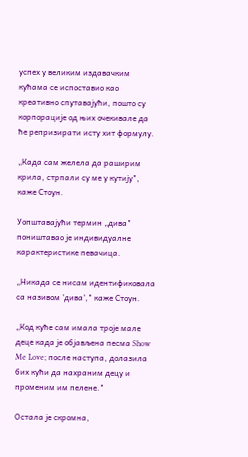успех у великим издавачким кућама се испоставио као креативно спутавајући, пошто су корпорације од њих очекивале да ће репризирати исту хит формулу.

„Када сам желела да раширим крила, стрпали су ме у кутију", каже Стоун.

Уопштавајући термин „дива" поништавао је индивидуалне карактеристике певачица.

„Никада се нисам идентификовала са називом 'дива'," каже Стоун.

„Код куће сам имала троје мале деце када је објављена песма Show Me Love; после наступа, долазила бих кући да нахраним децу и променим им пелене."

Остала је скромна,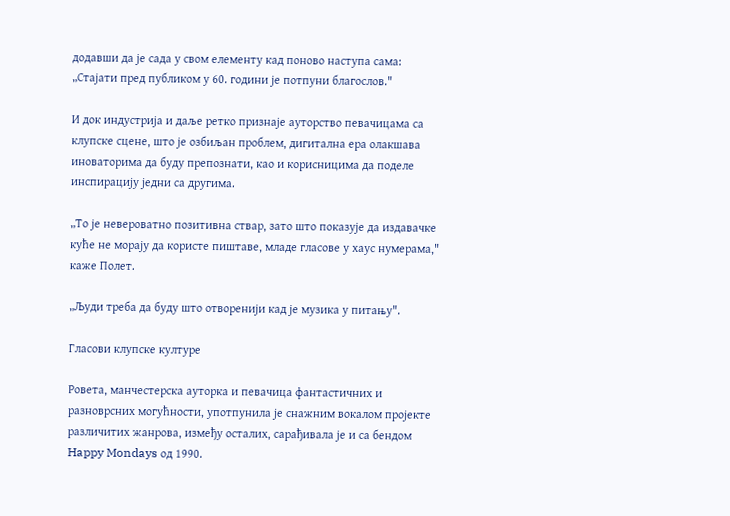додавши да је сада у свом елементу кад поново наступа сама: „Стајати пред публиком у 60. години је потпуни благослов."

И док индустрија и даље ретко признаје ауторство певачицама са клупске сцене, што је озбиљан проблем, дигитална ера олакшава иноваторима да буду препознати, као и корисницима да поделе инспирацију једни са другима.

„То је невероватно позитивна ствар, зато што показује да издавачке куће не морају да користе пиштаве, младе гласове у хаус нумерама," каже Полет.

„Људи треба да буду што отворенији кад је музика у питању".

Гласови клупске културе

Ровета, манчестерска ауторка и певачица фантастичних и разноврсних могућности, употпунила је снажним вокалом пројекте различитих жанрова, између осталих, сарађивала је и са бендом Happy Mondays од 1990.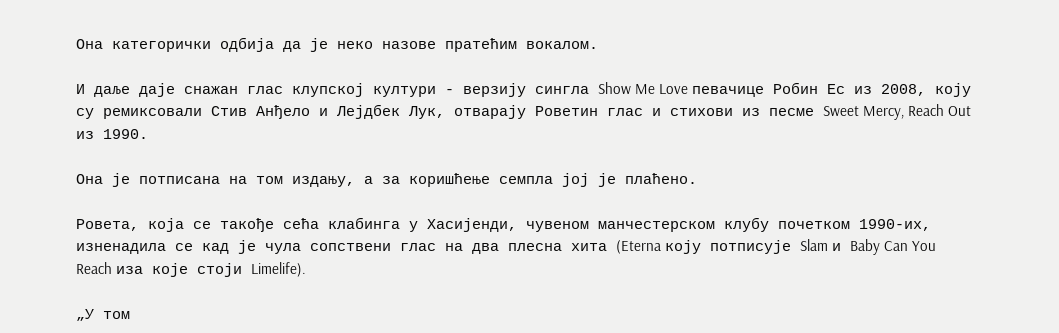Она категорички одбија да је неко назове пратећим вокалом.

И даље даје снажан глас клупској култури - верзију сингла Show Me Love певачице Робин Ес из 2008, коју су ремиксовали Стив Анђело и Лејдбек Лук, отварају Роветин глас и стихови из песме Sweet Mercy, Reach Out из 1990.

Она је потписана на том издању, а за коришћење семпла јој је плаћено.

Ровета, која се такође сећа клабинга у Хасијенди, чувеном манчестерском клубу почетком 1990-их, изненадила се кад је чула сопствени глас на два плесна хита (Eterna коју потписује Slam и Baby Can You Reach иза које стоји Limelife).

„У том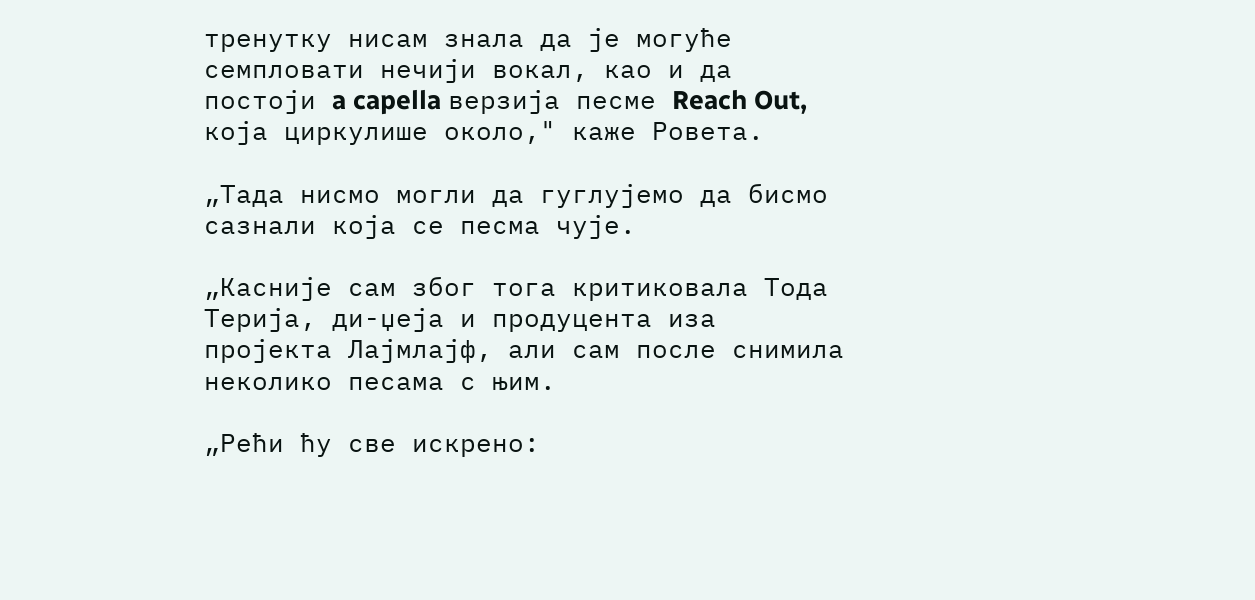тренутку нисам знала да је могуће семпловати нечији вокал, као и да постоји a capella верзија песме Reach Out, која циркулише около," каже Ровета.

„Тада нисмо могли да гуглујемо да бисмо сазнали која се песма чује.

„Касније сам због тога критиковала Тода Терија, ди-џеја и продуцента иза пројекта Лајмлајф, али сам после снимила неколико песама с њим.

„Рећи ћу све искрено: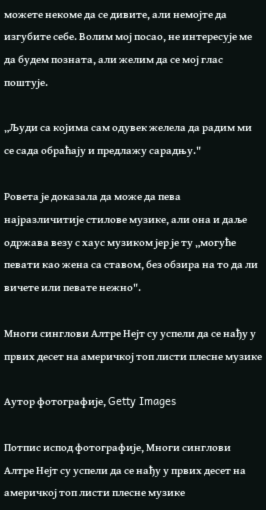можете некоме да се дивите, али немојте да изгубите себе. Волим мој посао, не интересује ме да будем позната, али желим да се мој глас поштује.

„Људи са којима сам одувек желела да радим ми се сада обраћају и предлажу сарадњу."

Ровета је доказала да може да пева најразличитије стилове музике, али она и даље одржава везу с хаус музиком јер је ту „могуће певати као жена са ставом, без обзира на то да ли вичете или певате нежно".

Многи синглови Алтре Нејт су успели да се нађу у првих десет на америчкој топ листи плесне музике

Аутор фотографије, Getty Images

Потпис испод фотографије, Многи синглови Алтре Нејт су успели да се нађу у првих десет на америчкој топ листи плесне музике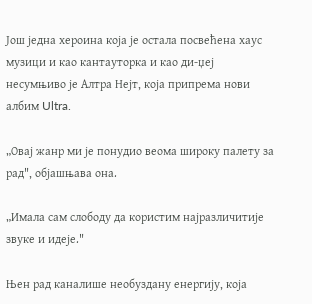Још једна хероина која је остала посвећена хаус музици и као кантауторка и као ди-џеј несумњиво је Алтра Нејт, која припрема нови албим Ultra.

„Овај жанр ми је понудио веома широку палету за рад", објашњава она.

„Имала сам слободу да користим најразличитије звуке и идеје."

Њен рад каналише необуздану енергију, која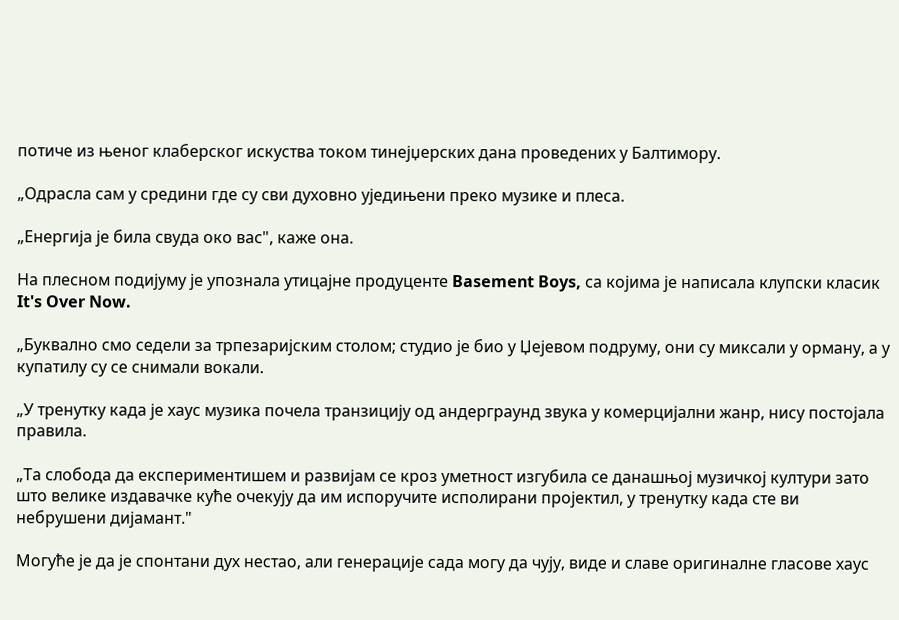потиче из њеног клаберског искуства током тинејџерских дана проведених у Балтимору.

„Одрасла сам у средини где су сви духовно уједињени преко музике и плеса.

„Енергија је била свуда око вас", каже она.

На плесном подијуму је упознала утицајне продуценте Basement Boys, са којима је написала клупски класик It's Over Now.

„Буквално смо седели за трпезаријским столом; студио је био у Џејевом подруму, они су миксали у орману, а у купатилу су се снимали вокали.

„У тренутку када је хаус музика почела транзицију од андерграунд звука у комерцијални жанр, нису постојала правила.

„Та слобода да експериментишем и развијам се кроз уметност изгубила се данашњој музичкој култури зато што велике издавачке куће очекују да им испоручите исполирани пројектил, у тренутку када сте ви небрушени дијамант."

Могуће је да је спонтани дух нестао, али генерације сада могу да чују, виде и славе оригиналне гласове хаус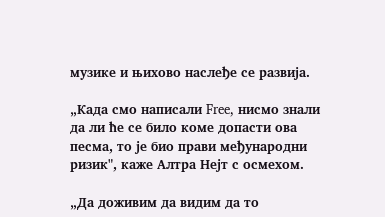музике и њихово наслеђе се развија.

„Када смо написали Free, нисмо знали да ли ће се било коме допасти ова песма, то је био прави међународни ризик", каже Алтра Нејт с осмехом.

„Да доживим да видим да то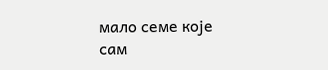мало семе које сам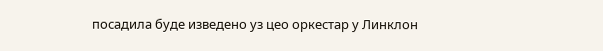посадила буде изведено уз цео оркестар у Линклон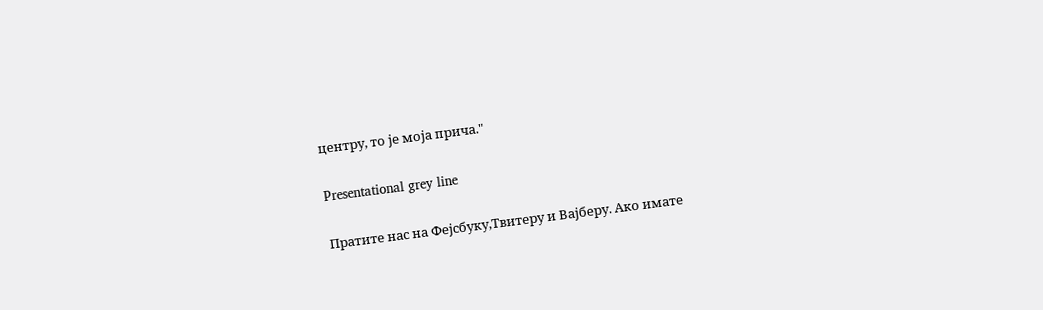центру, то је моја прича."

Presentational grey line

Пратите нас на Фејсбуку,Твитеру и Вајберу. Ако имате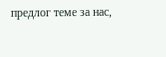предлог теме за нас,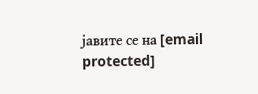јавите се на [email protected]